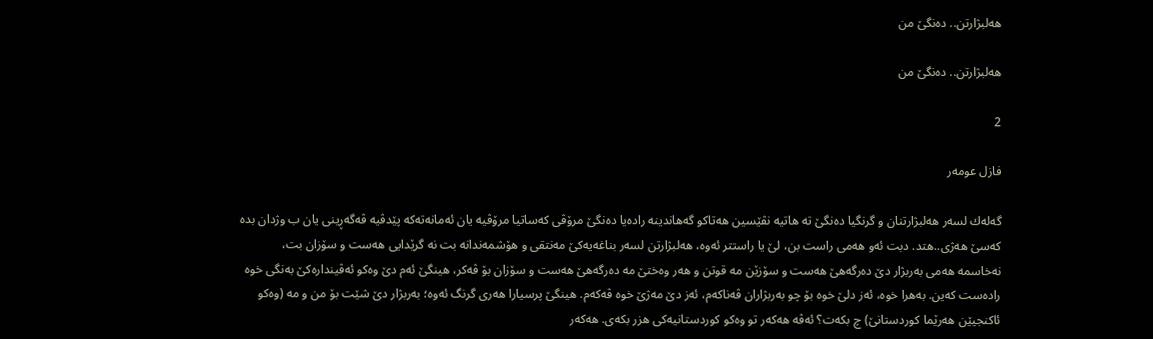هه‌لبژارتن.. ده‌نگێ من

هه‌لبژارتن.. ده‌نگێ من

2

فازل عومه‌ر

گه‌له‌ك لسه‌ر هه‌لبژارتنان و گرنگیا ده‌نگێ ته‌ هاتیه‌ نڤێسین هه‌تاكو گه‌هاندینه‌ راده‌یا ده‌نگێ مرۆڤی كه‌ساتیا مرۆڤیه‌ یان ئه‌مانه‌ته‌كه‌ پێدڤیه‌ ڤه‌گه‌ڕینی یان ب وژدان بده‌ كه‌سێ هه‌ژی..هتد. دبت ئه‌و هه‌می راست بن، لێ یا راستتر ئه‌وه‌، هه‌لبژارتن لسه‌ر بناغه‌یه‌كێ مه‌نتقی و هۆشمه‌ندانه‌ بت نه‌ گرێدایی هه‌ست و سۆزان بت، نه‌خاسمه‌ هه‌می به‌ربژار دێ ده‌رگه‌هێ هه‌ست و سۆزێن مه‌ قوتن و هه‌ر وه‌ختێ مه‌ ده‌رگه‌هێ هه‌ست و سۆزان بۆ ڤه‌كر، هینگێ ئه‌م دێ وه‌كو ئه‌ڤینداره‌كێ به‌نگی خوه‌ راده‌ست كه‌ین. به‌هرا خوه‌، ئه‌ز دلێ خوه‌ بۆ چو به‌ربژاران ڤه‌ناكه‌م، ئه‌ز دێ مه‌ژێ خوه‌ ڤه‌كه‌م. هینگێ پرسیارا هه‌ری گرنگ ئه‌وه‌؛ به‌ربژار دێ شێت بۆ من و مه‌ (وه‌كو ئاكنجیێن هه‌رێما كوردستانێ) چ بكه‌ت؟ ئه‌ڤه‌ هه‌كه‌ر تو وه‌كو كوردستانیه‌كی هزر بكه‌ی. هه‌كه‌ر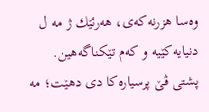وه‌سا هزرنه‌كه‌ی، هه‌رئێك ژ مه‌ ل دنیایه‌كێیه‌ و كه‌م تێكناگه‌هین. پشتی ڤێ پرسیاره‌كا دی دهێت؛ مه‌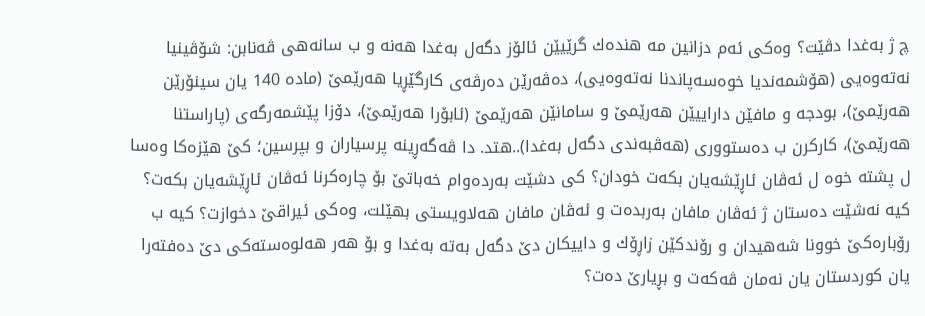چ ژ به‌غدا دڤێت؟ وه‌كی ئه‌م دزانین مه‌ هنده‌ك گرێیێن ئالۆز دگه‌ل به‌غدا هه‌نه‌ و ب سانه‌هی ڤه‌نابن: شۆڤینیا نه‌ته‌وه‌یی (هۆشمه‌ندیا خوه‌سه‌پاندنا نه‌ته‌وه‌یی)، ده‌ڤه‌رێن ده‌رڤه‌ی كارگێڕیا هه‌رێمێ (ماده‌ 140 یان سینۆرێن هه‌رێمێ)، بودجه‌ و مافێن داراییێن هه‌رێمێ و سامانێن هه‌رێمێ (ئابۆرا هه‌رێمێ)، دۆزا پێشمه‌رگه‌ی (پاراستنا هه‌رێمێ)، كاركرن ب ده‌ستووری (هه‌ڤبه‌ندی دگه‌ل به‌غدا)..هتد. دا ڤه‌گه‌ڕینه‌ پرسیاران و بپرسین؛ كێ هێزه‌كا وه‌سا ل پشته‌ خوه‌ ل ئه‌ڤان ئاڕێشه‌یان بكه‌ت خودان؟ كی دشێت به‌رده‌وام خه‌باتێ بۆ چاره‌كرنا ئه‌ڤان ئاڕێشه‌یان بكه‌ت؟ كیه‌ نه‌شێت ده‌ستان ژ ئه‌ڤان مافان به‌ربده‌ت و ئه‌ڤان مافان هه‌لاویستی بهێلت، وه‌كی ئیراقێ دخوازت؟ كیه‌ ب رۆباره‌كێ خوونا شه‌هیدان و رۆندكێن زاڕۆك و داییكان دێ دگه‌ل به‌ته‌ به‌غدا و بۆ هه‌ر هه‌لوه‌سته‌كی دێ ده‌فته‌را یان كوردستان یان نه‌مان ڤه‌كه‌ت و بڕیارێ ده‌ت؟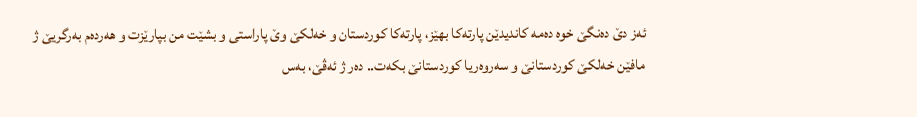ئه‌ز دێ ده‌نگێ خوه‌ ده‌مه‌ كاندیدێن پارته‌كا بهێز، پارته‌كا كوردستان و خه‌لكێ وێ پاراستی و بشێت من بپارێزت و هه‌رده‌م به‌رگریێ ژ مافێن خه‌لكێ كوردستانێ و سه‌روه‌ریا كوردستانێ بكه‌ت.. ده‌ر ژ ئه‌ڤێ، به‌س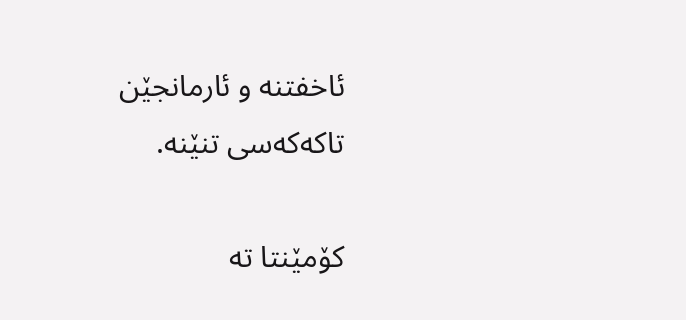ئاخفتنه‌ و ئارمانجێن تاكه‌كه‌سی تنێنه‌.

کۆمێنتا تە